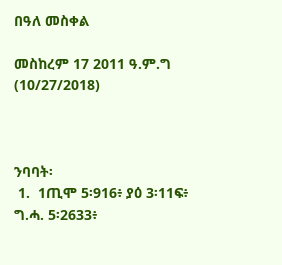በዓለ መስቀል

መስከረም 17 2011 ዓ.ም.ግ (10/27/2018)



ንባባት፡
 1.  1ጢሞ 5፡916፥ ያዕ 3፡11ፍ፥
ግ.ሓ. 5፡2633፥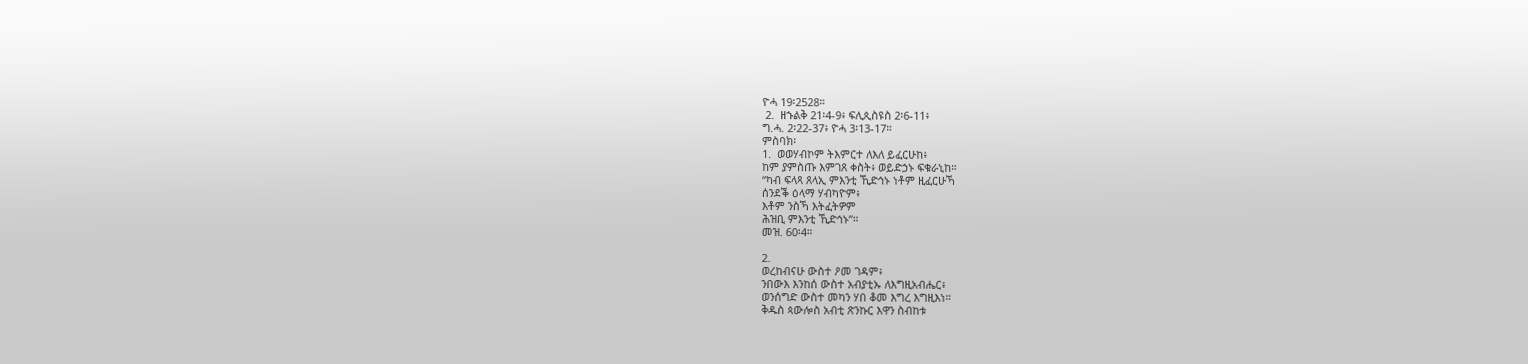ዮሓ 19፡2528።
 2.  ዘኁልቅ 21፡4-9፥ ፍሊጲስዩስ 2፡6-11፥
ግ.ሓ. 2፡22-37፥ ዮሓ 3፡13-17።
ምስባክ፡
1.  ወወሃብኮም ትእምርተ ለእለ ይፈርሁከ፥
ከም ያምስጡ እምገጸ ቀስት፥ ወይድኃኑ ፍቁራኒከ።
“ካብ ፍላጻ ጸላኢ ምእንቲ ኺድኅኑ ነቶም ዚፈርሁኻ
ሰንደቕ ዕላማ ሃብካዮም፥
እቶም ንስኻ እትፈትዎም
ሕዝቢ ምእንቲ ኺድኅኑ”።
መዝ. 60፡4።

2.
ወረከብናሁ ውስተ ዖመ ገዳም፥
ንበውእ እንከሰ ውስተ አብያቲኡ ለእግዚአብሔር፥
ወንሰግድ ውስተ መካን ሃበ ቆመ እግረ እግዚእነ።
ቅዱስ ጳውሎስ አብቲ ጽንኩር እዋን ስብከቱ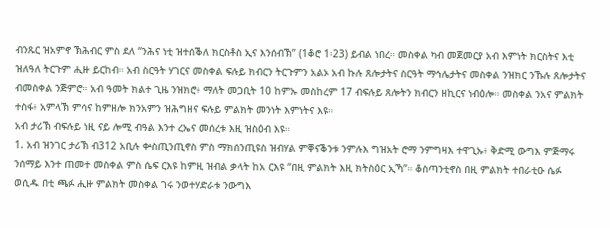ብንጹር ዝአምኖ ኽሕብር ምስ ደለ “ንሕና ነቲ ዝተሰቕለ ክርስቶስ ኢና እንሰብኽ” (1ቆሮ 1፡23) ይብል ነበረ። መስቀል ካብ መጀመርያ አብ እምነት ክርስትና እቲ ዝለዓለ ትርጉም ሒዙ ይርከብ። አብ ስርዓት ሃገርና መስቀል ፍሉይ ክብርን ትርጉምን አልኦ አብ ኩሉ ጸሎታትና ስርዓት ማኅሌታትና መስቀል ንዝክር ንኹሉ ጸሎታትና ብመስቀል ንጅምሮ። አብ ዓመት ክልተ ጊዜ ንዝክሮ፥ ማለት መጋቢት 10 ከምኡ መስከረም 17 ብፍሉይ ጸሎትን ክብርን ዘኪርና ነብዕሎ። መስቀል ንአና ምልክት ተስፋ፥ አምላኽ ምሳና ከምዘሎ ክንአምን ዝሕግዘና ፍሉይ ምልክት መንነት እምነትና እዩ።
አብ ታሪኽ ብፍሉይ ነዚ ናይ ሎሚ ብዓል እንተ ረኤና መሰረቱ እዚ ዝስዕብ እዩ።
1. አብ ዝንገር ታሪኽ ብ312 አቢሉ ቍስጢንጢኖስ ምስ ማክሰንጢዩስ ዝብሃል ምቐናቕንቱ ንምሉእ ግዝአት ሮማ ንምግዛእ ተዋጊኡ፥ ቅድሚ ውግእ ምጅማሩ ንሰማይ እንተ ጠመተ መስቀል ምስ ሴፍ ርእዩ ከምዚ ዝብል ቃላት ከአ ርእዩ “በዚ ምልክት እዚ ክትስዕር ኢኻ”። ቆስጣንቲኖስ በዚ ምልክት ተበራቲዑ ሴፉ ወሲዱ በቲ ጫፉ ሒዙ ምልክት መስቀል ገሩ ንወተሃድራቱ ንውግእ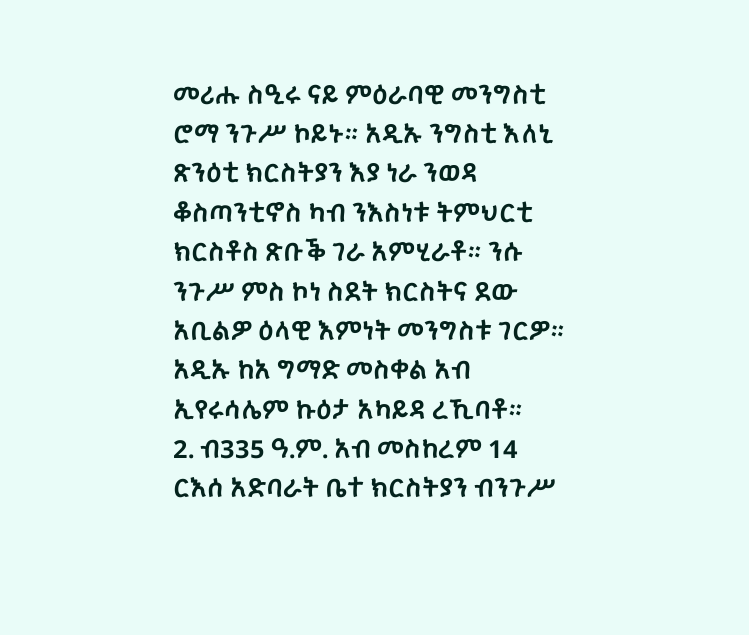መሪሑ ስዒሩ ናይ ምዕራባዊ መንግስቲ ሮማ ንጉሥ ኮይኑ። አዲኡ ንግስቲ እለኒ ጽንዕቲ ክርስትያን እያ ነራ ንወዳ ቆስጣንቲኖስ ካብ ንእስነቱ ትምህርቲ ክርስቶስ ጽቡቕ ገራ አምሂራቶ። ንሱ ንጉሥ ምስ ኮነ ስደት ክርስትና ደው አቢልዎ ዕላዊ እምነት መንግስቱ ገርዎ። አዲኡ ከአ ግማድ መስቀል አብ ኢየሩሳሌም ኩዕታ አካይዳ ረኺባቶ።
2. ብ335 ዓ.ም. አብ መስከረም 14 ርእሰ አድባራት ቤተ ክርስትያን ብንጉሥ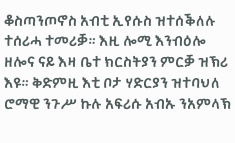ቆስጣንጦኖስ አብቲ ኢየሱስ ዝተሰቕለሉ ተሰሪሓ ተመሪቓ። እዚ ሎሚ እንብዕሎ ዘሎና ናይ እዛ ቤተ ክርስትያን ምርቓ ዝኽሪ እዩ። ቅድምዚ እቲ ቦታ ሃድርያን ዝተባህለ ሮማዊ ንጉሥ ኩሉ አፍሪሱ አብኡ ንአምላኽ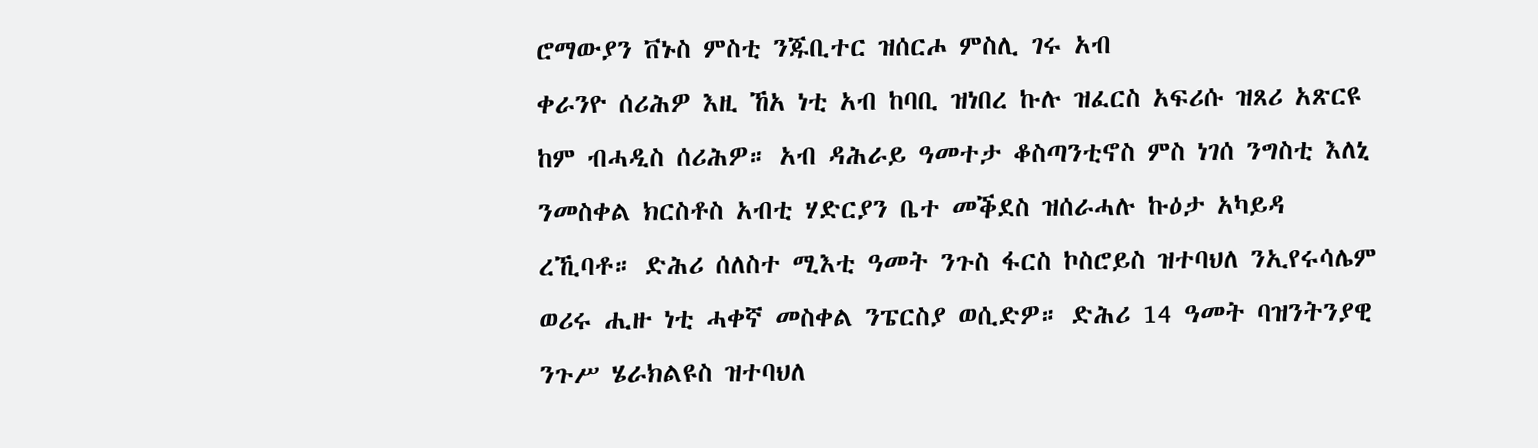ሮማውያን ቨኑስ ምስቲ ንጁቢተር ዝሰርሖ ምስሊ ገሩ አብ
ቀራንዮ ሰሪሕዎ እዚ ኸአ ነቲ አብ ከባቢ ዝነበረ ኩሉ ዝፈርስ አፍሪሱ ዝጸሪ አጽርዩ ከም ብሓዲስ ሰሪሕዎ። አብ ዳሕራይ ዓመተታ ቆስጣንቲኖስ ምስ ነገሰ ንግስቲ እለኒ ንመስቀል ክርስቶስ አብቲ ሃድርያን ቤተ መቕደስ ዝሰራሓሉ ኩዕታ አካይዳ ረኺባቶ። ድሕሪ ሰለስተ ሚእቲ ዓመት ንጉስ ፋርስ ኮስሮይስ ዝተባህለ ንኢየሩሳሌም ወሪሩ ሒዙ ነቲ ሓቀኛ መስቀል ንፔርስያ ወሲድዎ። ድሕሪ 14 ዓመት ባዝንትንያዊ ንጉሥ ሄራክልዩስ ዝተባህለ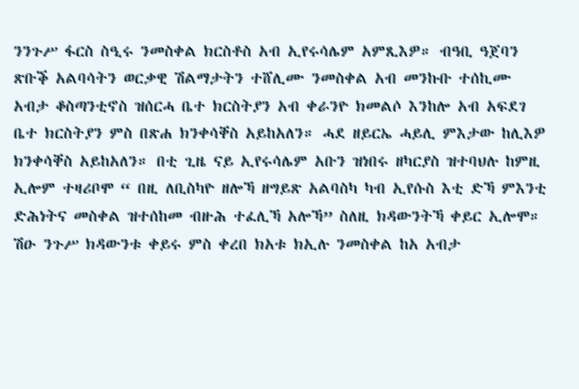ንንጉሥ ፋርስ ስዒሩ ንመስቀል ክርስቶስ አብ ኢየሩሳሌም አምጺእዎ። ብዓቢ ዓጀባን ጽቡቕ አልባሳትን ወርቃዊ ሽልማታትን ተሸሊሙ ንመስቀል አብ መንኩቡ ተሰኪሙ
አብታ ቆስጣንቲኖስ ዝሰርሓ ቤተ ክርስትያን አብ ቀራንዮ ክመልሶ እንከሎ አብ አፍደገ ቤተ ክርስትያን ምስ በጽሐ ክንቀሳቐስ አይከአለን። ሓደ ዘይርኤ ሓይሊ ምእታው ከሊእዎ ክንቀሳቐስ አይከአለን። በቲ ጊዜ ናይ ኢየሩሳሌም አቡን ዝነበሩ ዘካርያስ ዝተባህሉ ከምዚ ኢሎም ተዛሪቦሞ “ በዚ ለቢስካዮ ዘሎኻ ዘግይጽ አልባስካ ካብ ኢየሱስ እቲ ድኻ ምእንቲ ድሕነትና መስቀል ዝተሰከመ ብዙሕ ተፈሊኻ አሎኻ” ስለዚ ክዳውንትኻ ቀይር ኢሎሞ። ሽዑ ንጉሥ ክዳውንቱ ቀይሩ ምስ ቀረበ ክአቱ ክኢሉ ንመስቀል ከአ አብታ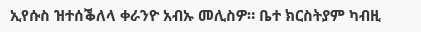ኢየሱስ ዝተሰቕለላ ቀራንዮ አብኡ መሊስዎ። ቤተ ክርስትያም ካብዚ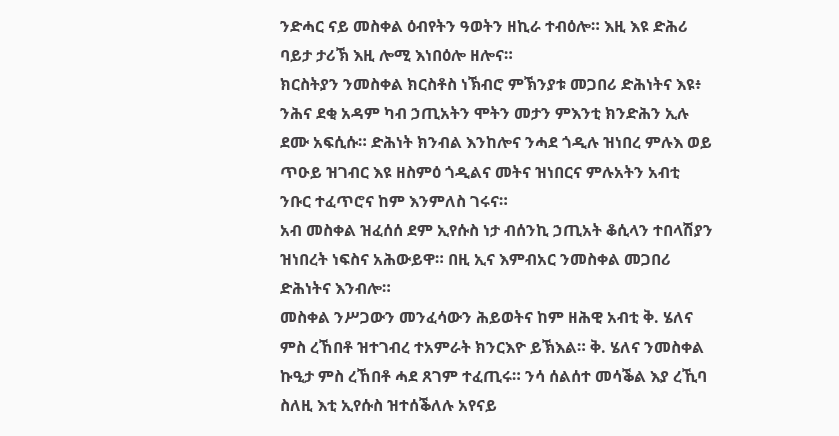ንድሓር ናይ መስቀል ዕብየትን ዓወትን ዘኪራ ተብዕሎ። እዚ እዩ ድሕሪ ባይታ ታሪኽ እዚ ሎሚ እነበዕሎ ዘሎና።
ክርስትያን ንመስቀል ክርስቶስ ነኽብሮ ምኽንያቱ መጋበሪ ድሕነትና እዩ፥ ንሕና ደቂ አዳም ካብ ኃጢአትን ሞትን መታን ምእንቲ ክንድሕን ኢሉ ደሙ አፍሲሱ። ድሕነት ክንብል እንከሎና ንሓደ ጎዲሉ ዝነበረ ምሉእ ወይ ጥዑይ ዝገብር እዩ ዘስምዕ ጎዲልና መትና ዝነበርና ምሉአትን አብቲ ንቡር ተፈጥሮና ከም እንምለስ ገሩና።
አብ መስቀል ዝፈሰሰ ደም ኢየሱስ ነታ ብሰንኪ ኃጢአት ቆሲላን ተበላሽያን ዝነበረት ነፍስና አሕውይዋ። በዚ ኢና እምብአር ንመስቀል መጋበሪ ድሕነትና እንብሎ።
መስቀል ንሥጋውን መንፈሳውን ሕይወትና ከም ዘሕዊ አብቲ ቅ. ሄለና ምስ ረኸበቶ ዝተገብረ ተአምራት ክንርእዮ ይኽእል። ቅ. ሄለና ንመስቀል ኩዒታ ምስ ረኸበቶ ሓደ ጸገም ተፈጢሩ። ንሳ ሰልሰተ መሳቕል እያ ረኺባ ስለዚ እቲ ኢየሱስ ዝተሰቕለሉ አየናይ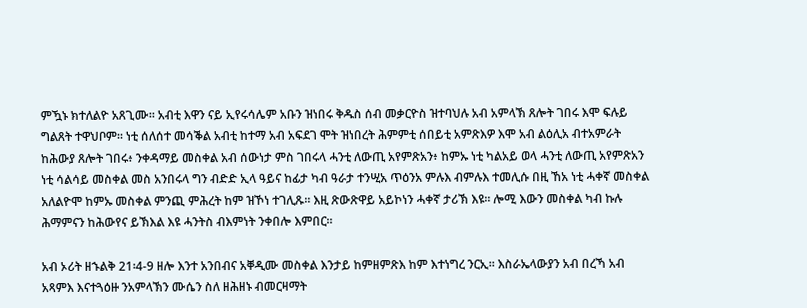ምዃኑ ክተለልዮ አጸጊሙ። አብቲ እዋን ናይ ኢየሩሳሌም አቡን ዝነበሩ ቅዱስ ሰብ መቃርዮስ ዝተባህሉ አብ አምላኽ ጸሎት ገበሩ እሞ ፍሉይ ግልጸት ተዋህቦም። ነቲ ሰለሰተ መሳቕል አብቲ ከተማ አብ አፍደገ ሞት ዝነበረት ሕምምቲ ሰበይቲ አምጽእዎ እሞ አብ ልዕሊአ ብተአምራት ከሕውያ ጸሎት ገበሩ፥ ንቀዳማይ መስቀል አብ ሰውነታ ምስ ገበሩላ ሓንቲ ለውጢ አየምጽአን፥ ከምኡ ነቲ ካልአይ ወላ ሓንቲ ለውጢ አየምጽአን ነቲ ሳልሳይ መስቀል መስ አንበሩላ ግን ብድድ ኢላ ዓይና ከፊታ ካብ ዓራታ ተንሢአ ጥዕንአ ምሉእ ብምሉእ ተመሊሱ በዚ ኸአ ነቲ ሓቀኛ መስቀል አለልዮሞ ከምኡ መስቀል ምንጪ ምሕረት ከም ዝኾነ ተገሊጹ። እዚ ጽውጽዋይ አይኮነን ሓቀኛ ታሪኽ እዩ። ሎሚ እውን መስቀል ካብ ኩሉ ሕማምናን ከሕውየና ይኽእል እዩ ሓንትስ ብእምነት ንቀበሎ እምበር።

አብ ኦሪት ዘኁልቅ 21፡4-9 ዘሎ እንተ አንበብና አቐዲሙ መስቀል እንታይ ከምዘምጽእ ከም እተነግረ ንርኢ። እስራኤላውያን አብ በረኻ አብ አጻምእ እናተጓዕዙ ንአምላኽን ሙሴን ስለ ዘሕዘኑ ብመርዛማት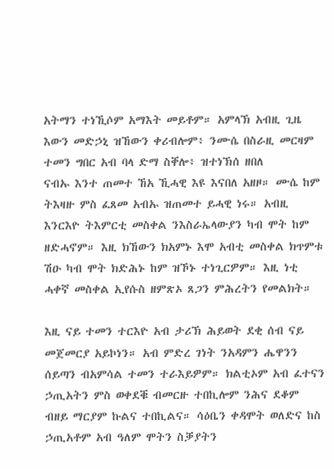አትማን ተነኺሶም አማእት መይቶም። አምላኽ አብዚ ጊዜ እውን መድኃኒ ዝኸውን ቀሪብሎም፥ ንሙሴ በስራዚ መርዛም ተመን ግበር አብ ባላ ድማ ስቐሎ፥ ዝተነኽሰ ዘበለ
ናብኡ እንተ ጠመተ ኸአ ኺሓዊ እዩ እናበለ አዘዞ። ሙሴ ከም ትእዛዙ ምስ ፈጸመ አብኡ ዝጠመተ ይሓዊ ነሩ። አብዚ እንርእዮ ትእምርቲ መስቀል ንእስራኤላውያን ካብ ሞት ከም ዘድሓኖም። እዚ ክኸውን ክአምኑ እሞ አብቲ መስቀል ክጥምቱ ሽዑ ካብ ሞት ክድሕኑ ከም ዝኾኑ ተነጊርዎም። እዚ ነቲ ሓቀኛ መስቀል ኢየሱስ ዘምጽኦ ጸጋን ምሕረትን የመልክት።

እዚ ናይ ተመን ተርእዮ አብ ታሪኽ ሕይወት ደቂ ሰብ ናይ መጀመርያ አይኮነን። አብ ምድረ ገነት ንአዳምን ሔዋንን ሰይጣን ብአምሳል ተመን ተራእይዎም። ክልቲኦም አብ ፈተናን ኃጢአትን ምስ ወቀደቑ ብመርዙ ተበኪሎም ንሕና ደቆም ብዘይ ማርያም ኩልና ተበኪልና። ሳዕቤን ቀዳሞት ወለድና ከስ ኃጢአቶም አብ ዓለም ሞትን ስቓያትን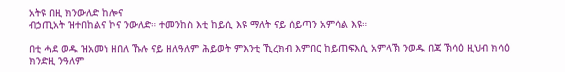አትዩ በዚ ክንውለድ ከሎና
ብኃጢአት ዝተበከልና ኮና ንውለድ። ተመንከስ እቲ ከይሲ እዩ ማለት ናይ ሰይጣን አምሳል እዩ።

በቲ ሓደ ወዱ ዝአመነ ዘበለ ኹሉ ናይ ዘለዓለም ሕይወት ምእንቲ ኺረክብ እምበር ከይጠፍእሲ አምላኽ ንወዱ በጃ ኽሳዕ ዚህብ ክሳዕ ክንድዚ ንዓለም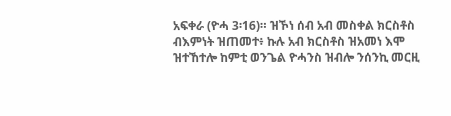አፍቀራ (ዮሓ 3፡16)። ዝኾነ ሰብ አብ መስቀል ክርስቶስ ብእምነት ዝጠመተ፥ ኩሉ አብ ክርስቶስ ዝአመነ እሞ ዝተኸተሎ ከምቲ ወንጌል ዮሓንስ ዝብሎ ንሰንኪ መርዚ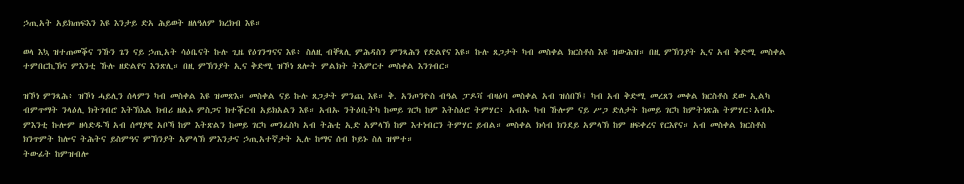ኃጢአት አይክጠፍእን እዩ እንታይ ድአ ሕይወት ዘለዓለም ክረክብ እዩ።

ወላ እኳ ዝተጠመቕና ንኹን ጌን ናይ ኃጢአት ሳዕቤናት ኩሉ ጊዜ የዕገንግናና እዩ፥ ስለዚ ብቐጻሊ ምሕዳስን ምንጻሕን የድልየና እዩ። ኩሉ ጸጋታት ካብ መስቀል ክርስቶስ እዩ ዝውሕዝ። በዚ ምኽንያት ኢና አብ ቅድሚ መስቀል ተምበርኪኽና ምእንቲ ኹሉ ዘድልየና እንጽሊ። በዚ ምኽንያት ኢና ቅድሚ ዝኾነ ጸሎት ምልክት ትእምርተ መስቀል እንገብር።

ዝኾነ ምንጻሕ፥ ዝኾነ ሓይሊን ሰላምን ካብ መስቀል እዩ ዝመጽእ። መስቀል ናይ ኩሉ ጸጋታት ምንጪ እዩ። ቅ. አንጦንዮስ ብዓል ፓዶቫ ብዛዕባ መስቀል አብ ዝሰበኾ፤ ካብ አብ ቅድሚ መረጸን መቀል ክርስቶስ ደው ኢልካ ብምጥማት ንላዕሊ ክትገብሮ እትኽእል ክብሪ ዘልኦ ምስጋና ክተቕርብ አይክአልን እዩ። አብኡ ንትዕቢትካ ከመይ ገርካ ከም እትስዕሮ ትምሃር፥ አብኡ ካብ ኹሎም ናይ ሥጋ ድለታት ከመይ ገርካ ከምትነጽሕ ትምሃር፥አብኡ ምእንቲ ኩሎም ዘሳድዱኻ አብ ሰማያዊ አቦኻ ከም እትጽልን ከመይ ገርካ መንፈስካ አብ ትሕቲ ኢድ አምላኽ ከም እተነብርን ትምሃር ይብል። መስቀል ክሳብ ክንደይ አምላኽ ከም ዘፍቀረና የርእየና። አብ መስቀል ክርስቶስ ክንጥምት ከሎና ትሕትና ይስምዓና ምኽንያት አምላኽ ምእንታና ኃጢአተኛታት ኢሉ ከማና ሰብ ኮይኑ ስለ ዝሞተ።
ትውፊት ከምዝብሎ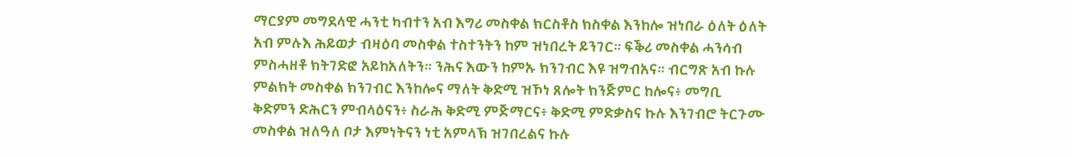ማርያም መግደላዊ ሓንቲ ካብተን አብ እግሪ መስቀል ክርስቶስ ክስቀል እንከሎ ዝነበራ ዕለት ዕለት አብ ምሉእ ሕይወታ ብዛዕባ መስቀል ተስተንትን ከም ዝነበረት ይንገር። ፍቕሪ መስቀል ሓንሳብ ምስሓዘቶ ክትገድፎ አይከአለትን። ንሕና እውን ከምኡ ክንገብር እዩ ዝግብአና። ብርግጽ አብ ኩሉ ምልክት መስቀል ክንገብር እንከሎና ማለት ቅድሚ ዝኾነ ጸሎት ክንጅምር ከሎና፥ መግቢ ቅድምን ድሕርን ምብላዕናን፥ ስራሕ ቅድሚ ምጅማርና፥ ቅድሚ ምድቃስና ኩሉ እንገብሮ ትርጉሙ መስቀል ዝለዓለ ቦታ እምነትናን ነቲ አምላኽ ዝገበረልና ኩሉ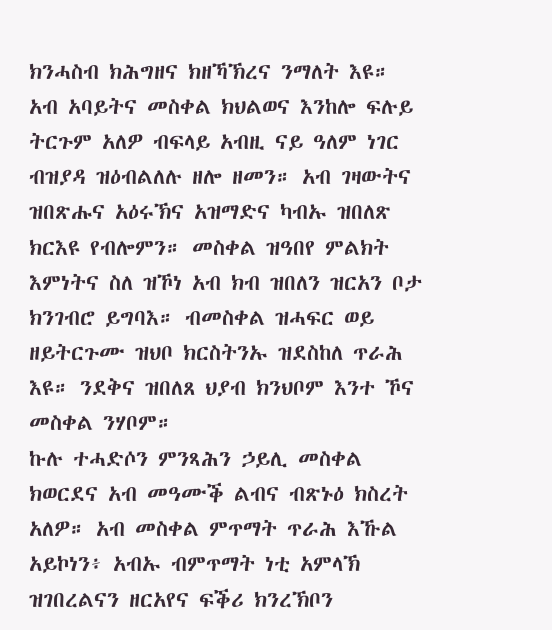ክንሓስብ ክሕግዘና ክዘኻኽረና ንማለት እዩ።
አብ አባይትና መስቀል ክህልወና እንከሎ ፍሉይ ትርጉም አለዎ ብፍላይ አብዚ ናይ ዓለም ነገር ብዝያዳ ዝዕብልለሉ ዘሎ ዘመን። አብ ገዛውትና ዝበጽሑና አዕሩኽና አዝማድና ካብኡ ዝበለጽ ክርእዩ የብሎምን። መስቀል ዝዓበየ ምልክት እምነትና ስለ ዝኾነ አብ ክብ ዝበለን ዝርአን ቦታ ክንገብሮ ይግባእ። ብመስቀል ዝሓፍር ወይ ዘይትርጉሙ ዝህቦ ክርስትንኡ ዝደስከለ ጥራሕ እዩ። ንደቅና ዝበለጸ ህያብ ክንህቦም እንተ ኾና መስቀል ንሃቦም።
ኩሉ ተሓድሶን ምንጻሕን ኃይሊ መስቀል ክወርደና አብ መዓሙቕ ልብና ብጽኑዕ ክስረት አለዎ። አብ መስቀል ምጥማት ጥራሕ እኹል አይኮነን፥ አብኡ ብምጥማት ነቲ አምላኽ ዝገበረልናን ዘርአየና ፍቕሪ ክንረኽቦን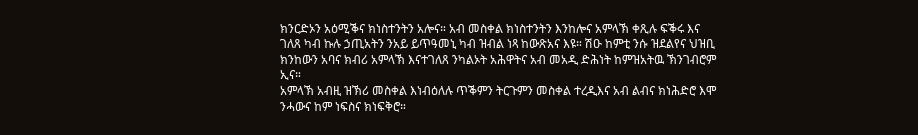ክንርድኦን አዕሚቕና ክነስተንትን አሎና። አብ መስቀል ክነስተንትን እንከሎና አምላኽ ቀጺሉ ፍቕሩ እና ገለጸ ካብ ኩሉ ኃጢአትን ንአይ ይጥዓመኒ ካብ ዝብል ነጻ ከውጽአና እዩ። ሽዑ ከምቲ ንሱ ዝደልየና ህዝቢ ክንከውን አባና ክብሪ አምላኽ እናተገለጸ ንካልኦት አሕዋትና አብ መአዲ ድሕነት ከምዝአትዉ ኽንገብሮም ኢና።
አምላኽ አብዚ ዝኽሪ መስቀል እነብዕለሉ ጥቕምን ትርጉምን መስቀል ተረዲእና አብ ልብና ክነሕድሮ እሞ ንሓውና ከም ነፍስና ክነፍቅሮ።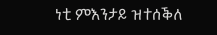ነቲ ምእንታይ ዝተሰቕለ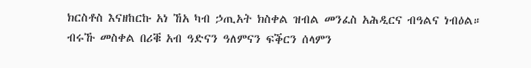ክርስቶስ እናዘከርኩ አነ ኸአ ካብ ኃጢአት ክስቀል ዝብል መንፈስ አሕዲርና ብዓልና ነብዕል።
ብሩኹ መስቀል በሪቑ አብ ዓድናን ዓለምናን ፍቕርን ሰላምን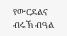የውርደልና ብሩኽ ብዓል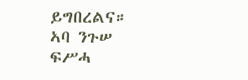ይግበረልና።
ኣባ ንጉሠ ፍሥሓ